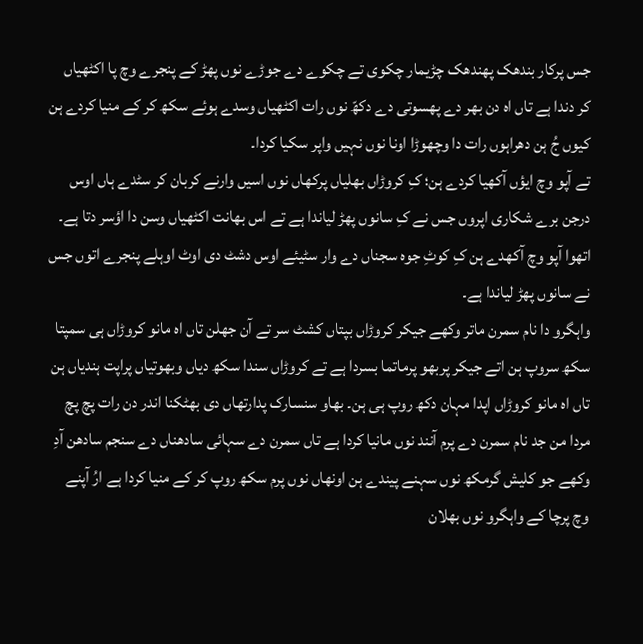جس پرکار بندھک پھندھک چڑیمار چکوی تے چکوے دے جوڑے نوں پھڑ کے پنجرے وچ پا اکٹھیاں کر دندا ہے تاں اہ دن بھر دے پھسوتی دے دکھّ نوں رات اکٹھیاں وسدے ہوئے سکھ کر کے منیا کردے ہن کیوں جُ ہن دھراہوں رات دا وچھوڑا اونا نوں نہیں واپر سکیا کردا۔
تے آپو وچ ایؤں آکھیا کردے ہن؛ کِ کروڑاں بھلیاں پرکھاں نوں اسیں وارنے کربان کر سٹدے ہاں اوس درجن برے شکاری اپروں جس نے کِ سانوں پھڑ لیاندا ہے تے اس بھانت اکٹھیاں وسن دا اؤسر دتا ہے۔ اتھوا آپو وچ آکھدے ہن کِ کوٹِ جوہ سجناں دے وار سٹیئے اوس دشٹ دی اوٹ اوہلے پنجرے اتوں جس نے سانوں پھڑ لیاندا ہے۔
واہگرو دا نام سمرن ماتر وکھے جیکر کروڑاں بپتاں کشٹ سر تے آن جھلن تاں اہ مانو کروڑاں ہی سمپتا سکھ سروپ ہن اتے جیکر پربھو پرماتما بسردا ہے تے کروڑاں سندا سکھ دیاں وبھوتیاں پراپت ہندیاں ہن تاں اہ مانو کروڑاں اپدا مہان دکھ روپ ہی ہن۔ بھاو سنسارک پدارتھاں دی بھٹکنا اندر دن رات پچ پچ مردا من جد نام سمرن دے پرم آنند نوں مانیا کردا ہے تاں سمرن دے سہائی سادھناں دے سنجم سادھن آدِ وکھے جو کلیش گرمکھ نوں سہنے پیندے ہن اونھاں نوں پرم سکھ روپ کر کے منیا کردا ہے ارُ آپنے وچ پرچا کے واہگرو نوں بھلان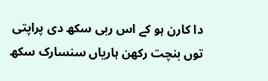دا کارن ہو کے اس ربی سکھ دی پراپتی توں بنچت رکھن ہاریاں سنسارک سکھ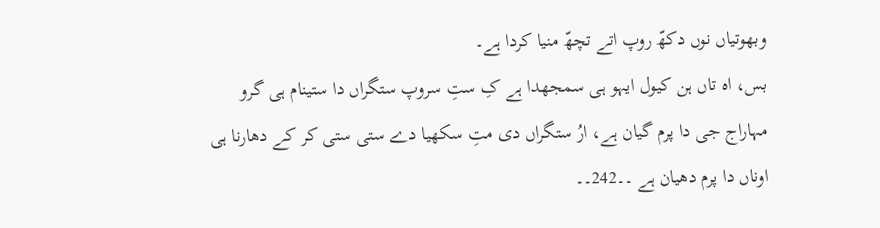وبھوتیاں نوں دکھّ روپ اتے تچھّ منیا کردا ہے۔
بس، اہ تاں ہن کیول ایہو ہی سمجھدا ہے کِ ستِ سروپ ستگراں دا ستینام ہی گرو مہاراج جی دا پرم گیان ہے، ارُ ستگراں دی متِ سکھیا دے ستی ستی کر کے دھارنا ہی اوناں دا پرم دھیان ہے ۔۔242۔۔